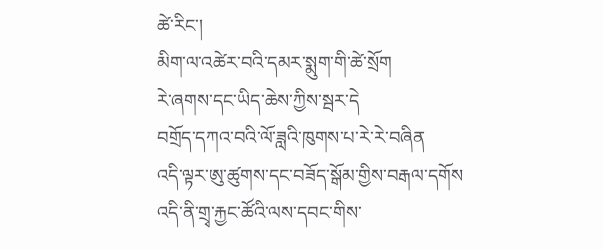ཚེ་རིང་།
མིག་ལ་འཚེར་བའི་དམར་སྨུག་གི་ཚེ་སྲོག
རེ་ཞགས་དང་ཡིད་ཆེས་ཀྱིས་སྦར་དེ
བགྲོད་དཀའ་བའི་ལོ་ཟླའི་ཁུགས་པ་རེ་རེ་བཞིན
འདི་ལྟར་ཨུ་ཚུགས་དང་བཟོད་སྒོམ་གྱིས་བརྒལ་དགོས
འདི་ནི་གྲྭ་རྐྱང་ཚོའི་ལས་དབང་གིས་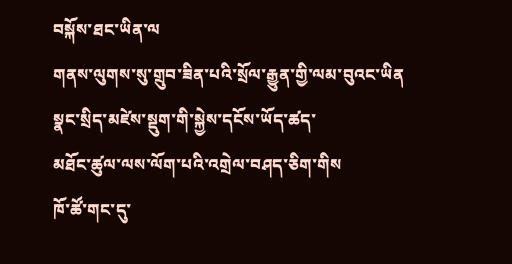བསྐོས་ཐང་ཡིན་ལ
གནས་ལུགས་སུ་གྲུབ་ཟིན་པའི་སྲོལ་རྒྱུན་གྱི་ལམ་བུའང་ཡིན
སྣང་སྲིད་མཛེས་སྡུག་གི་སྐྱེས་དངོས་ཡོད་ཚད་
མཐོང་ཚུལ་ལས་ལོག་པའི་འགྲེལ་བཤད་ཅིག་གིས
ཁོ་ཚོ་གང་དུ་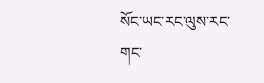སོང་ཡང་རང་ལུས་རང་
གང་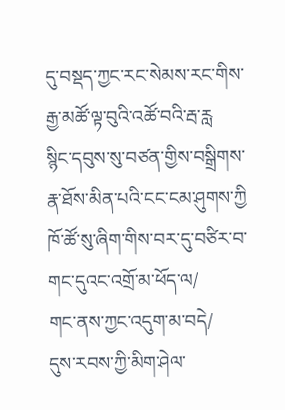དུ་བསྡད་ཀྱང་རང་སེམས་རང་གིས་
རྒྱ་མཚོ་ལྟ་བུའི་འཚོ་བའི་རྦ་རླ
སྙིང་དབུས་སུ་བཙན་གྱིས་བསྒྲིགས་
རྣ་ཐོས་མིན་པའི་ངང་ངམ་ཤུགས་ཀྱི
ཁོ་ཚོ་སུ་ཞིག་གིས་བར་དུ་བཙིར་བ་
གང་དུའང་འགྲོ་མ་ཕོད་ལ/
གང་ནས་ཀྱང་འདུག་མ་བདེ/
དུས་རབས་ཀྱི་མིག་ཤེལ་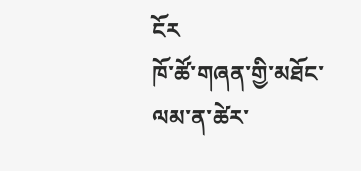ངོར
ཁོ་ཚོ་གཞན་གྱི་མཐོང་ལམ་ན་ཚེར་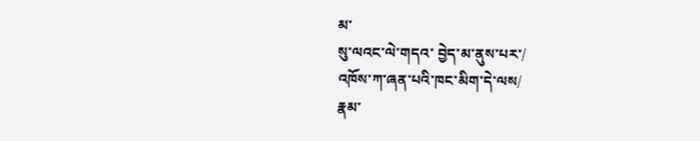མ་
སུ་ལའང་ལེ་གདའ་ བྱེད་མ་ནུས་པར་/
འཁོས་ཀ་ཞན་པའི་ཁང་མིག་དེ་ལས/
རྣམ་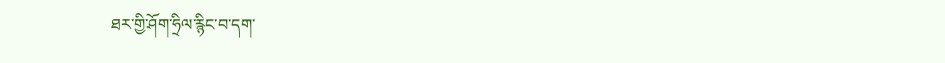ཐར་གྱི་ཤོག་ཧྲིལ་རྙིང་བ་དག་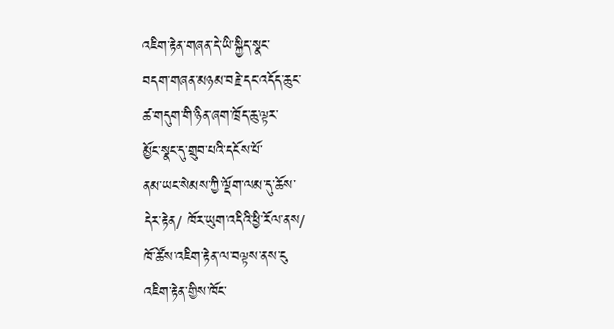འཇིག་རྟེན་གཞན་དེ་ཡི་སྐྱིད་སྣང་
བདག་གཞན་མཉམ་བརྗེ་དང་འདོད་ཆུང་
ཚ་གདུག་གི་ཉིན་ཞག་ཁྲོད་ཆུ་ལྟར་
མྱོང་སྣང་དུ་གྲུབ་པའི་དངོས་པོ་
ནམ་ཡང་སེམས་ཀྱི་ལྡོག་ལམ་དུ་ཆོས་
དེར་རྟེན/ ཁོར་ཡུག་འདིའི་ཕྱི་རོལ་ནས/
ཁོ་ཚོས་འཇིག་རྟེན་ལ་བལྟས་ནས་ངུ
འཇིག་རྟེན་གྱིས་ཁོང་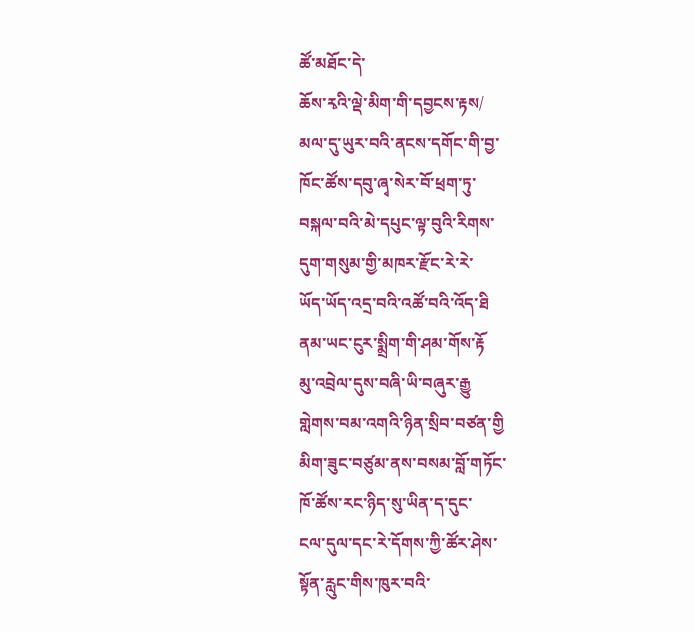ཚོ་མཐོང་དེ་
ཆོས་རྭའི་ལྡེ་མིག་གི་དབྱངས་རྟས/
མལ་དུ་ཡུར་བའི་ནངས་དགོང་གི་བྱ་
ཁོང་ཚོས་དབུ་ཞྭ་སེར་བོ་ཕྲག་ཏུ་
བསྐལ་བའི་མེ་དཔུང་ལྟ་བུའི་རིགས་
དུག་གསུམ་གྱི་མཁར་རྫོང་རེ་རེ་
ཡོད་ཡོད་འདྲ་བའི་འཚོ་བའི་འོད་ཐི
ནམ་ཡང་ངུར་སྨྲིག་གི་ཤམ་གོས་རྟོ
མུ་འབྲེལ་དུས་བཞི་ཡི་བཞུར་རྒྱུ
གླེགས་བམ་འགའི་ཉིན་སྲིབ་བཙན་གྱི
མིག་ཟུང་བཙུམ་ནས་བསམ་བློ་གཏོང་
ཁོ་ཚོས་རང་ཉིད་སུ་ཡིན་ད་དུང་
ངལ་དུལ་དང་རེ་དོགས་ཀྱི་ཚོར་ཤེས་
སྟོན་རླུང་གིས་ཁུར་བའི་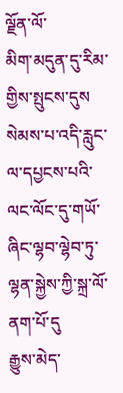ལྗོན་ལོ་
མིག་མདུན་དུ་རིམ་གྱིས་སྤུངས་དུས
སེམས་པ་འདི་རླུང་ལ་དཔྱངས་པའི་
ལང་ལོང་དུ་གཡོ་ཞིང་ལྷབ་ལྷེབ་ཏུ་
ལྷན་སྐྱེས་ཀྱི་སྐྲ་ལོ་ནག་པོ་དུ
རྒྱུས་མེད་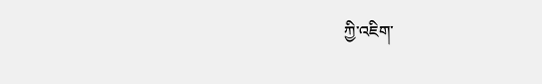ཀྱི་འཇིག་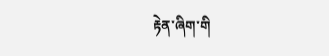རྟེན་ཞིག་གི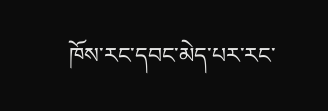ཁོས་རང་དབང་མེད་པར་རང་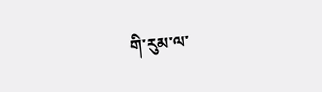གི་རུམ་ལ་